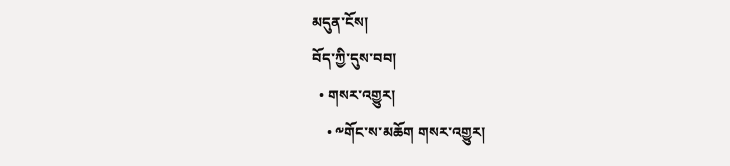མདུན་ངོས།
བོད་ཀྱི་དུས་བབ།
  • གསར་འགྱུར།
    • ༸གོང་ས་མཆོག གསར་འགྱུར།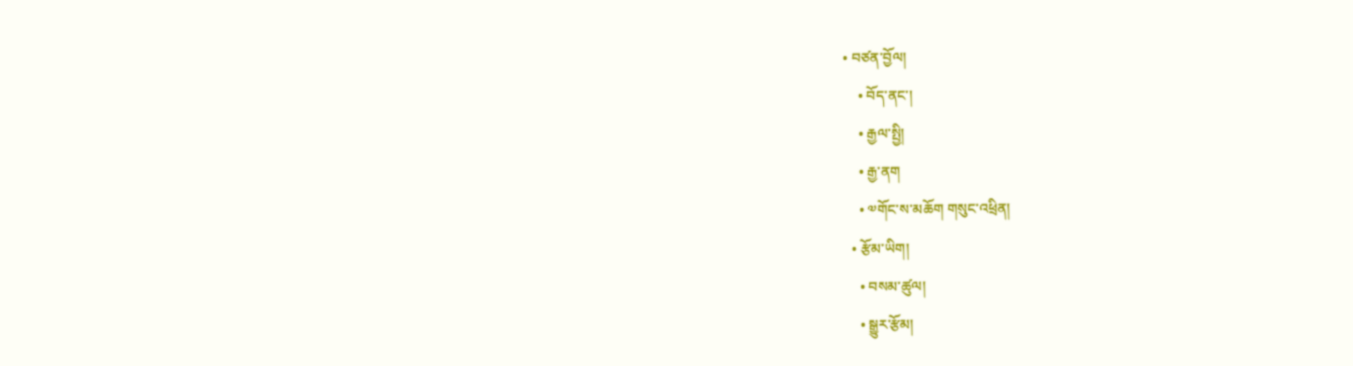• བཙན་བྱོལ།
    • བོད་ནང་།
    • རྒྱལ་སྤྱི།
    • རྒྱ་ནག
    • ༧གོང་ས་མཆོག གསུང་འཕྲིན།
  • རྩོམ་ཡིག།
    • བསམ་ཚུལ།
    • སྒྱུར་རྩོམ།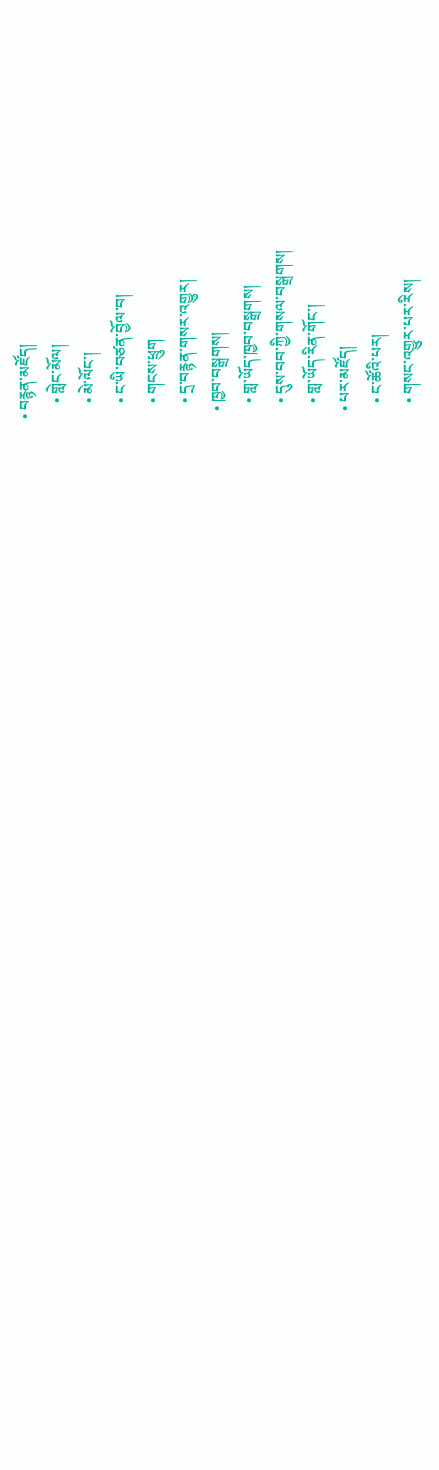• བརྙན་མཛོད།
    • གླེང་མོལ།
    • མེ་ལོང་།
    • ང་ཡི་བཙན་བྱོལ་བ།
    • གངས་ཕྲུག
    • དྲ་བརྙན་གསར་འགྱུར།
  • ཁྱབ་བསྒྲགས།
    • གླ་ཡོད་ཁྱབ་བསྒྲགས།
    • དུས་བབ་ཀྱི་གསལ་བསྒྲགས།
    • གླ་ཡོད་རིན་གོང་།
  • པར་མཛོད།
    • ང་ཚོའི་པར།
    • གསང་འགྱུར་པར་རིས།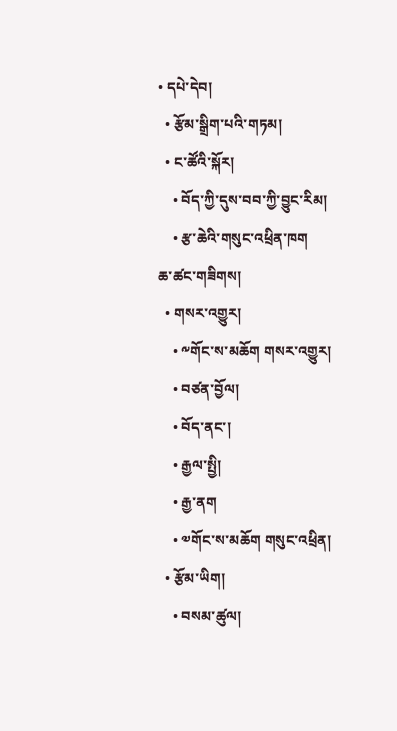• དཔེ་དེབ།
  • རྩོམ་སྒྲིག་པའི་གཏམ།
  • ང་ཚོའི་སྐོར།
    • བོད་ཀྱི་དུས་བབ་ཀྱི་བྱུང་རིམ།
    • རྩ་ཆེའི་གསུང་འཕྲིན་ཁག
ཆ་ཚང་གཟིགས།
  • གསར་འགྱུར།
    • ༸གོང་ས་མཆོག གསར་འགྱུར།
    • བཙན་བྱོལ།
    • བོད་ནང་།
    • རྒྱལ་སྤྱི།
    • རྒྱ་ནག
    • ༧གོང་ས་མཆོག གསུང་འཕྲིན།
  • རྩོམ་ཡིག།
    • བསམ་ཚུལ།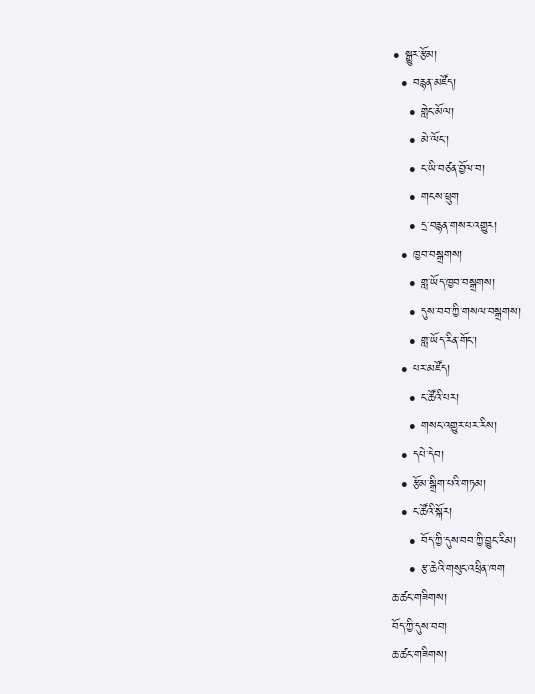• སྒྱུར་རྩོམ།
  • བརྙན་མཛོད།
    • གླེང་མོལ།
    • མེ་ལོང་།
    • ང་ཡི་བཙན་བྱོལ་བ།
    • གངས་ཕྲུག
    • དྲ་བརྙན་གསར་འགྱུར།
  • ཁྱབ་བསྒྲགས།
    • གླ་ཡོད་ཁྱབ་བསྒྲགས།
    • དུས་བབ་ཀྱི་གསལ་བསྒྲགས།
    • གླ་ཡོད་རིན་གོང་།
  • པར་མཛོད།
    • ང་ཚོའི་པར།
    • གསང་འགྱུར་པར་རིས།
  • དཔེ་དེབ།
  • རྩོམ་སྒྲིག་པའི་གཏམ།
  • ང་ཚོའི་སྐོར།
    • བོད་ཀྱི་དུས་བབ་ཀྱི་བྱུང་རིམ།
    • རྩ་ཆེའི་གསུང་འཕྲིན་ཁག
ཆ་ཚང་གཟིགས།
བོད་ཀྱི་དུས་བབ།
ཆ་ཚང་གཟིགས།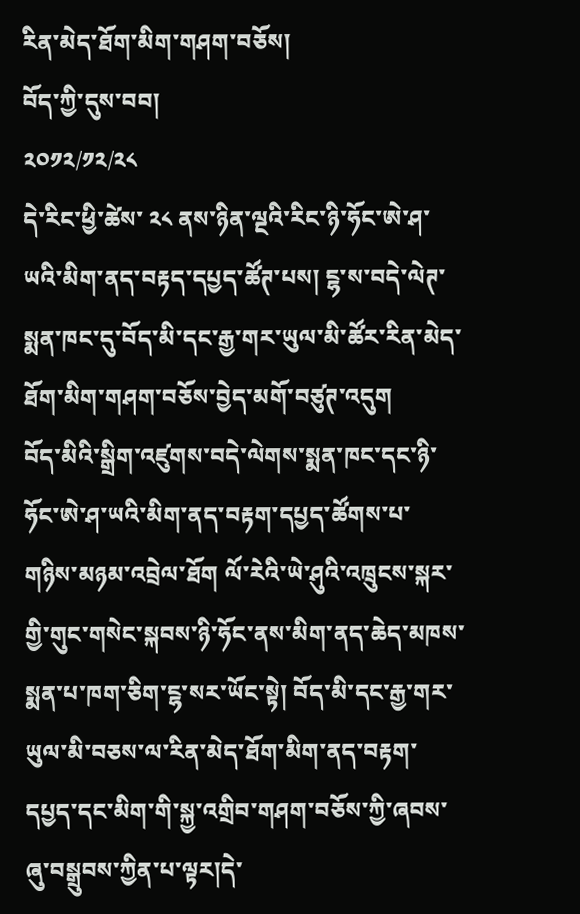རིན་མེད་ཐོག་མིག་གཤག་བཅོས།
བོད་ཀྱི་དུས་བབ།
༢༠༡༢/༡༢/༢༨
དེ་རིང་ཕྱི་ཚེས་ ༢༨ ནས་ཉིན་ལྔའི་རིང་ཉི་ཧོང་ཨེ་ཤ་ཡའི་མིག་ནད་བརྟད་དཔྱད་ཚོཊ་པས། ངྷ་ས་བདེ་ལེཊ་སྨན་ཁང་དུ་བོད་མི་དང་རྒྱ་གར་ཡུལ་མི་ཚོར་རིན་མེད་ཐོག་མིག་གཤག་བཅོས་བྱེད་མགོ་བཙུཊ་འདུག
བོད་མིའི་སྒྲིག་འཛུགས་བདེ་ལེགས་སྨན་ཁང་དང་ཉི་ཧོང་ཨེ་ཤ་ཡའི་མིག་ནད་བརྟག་དཔྱད་ཚོགས་པ་གཉིས་མཉམ་འབྲེལ་ཐོག ལོ་རེའི་ཡེ་ཤུའི་འཁྲུངས་སྐར་གྱི་གུང་གསེང་སྐབས་ཉི་ཧོང་ནས་མིག་ནད་ཆེད་མཁས་སྨན་པ་ཁག་ཅིག་ངྷ་སར་ཡོང་སྟེ། བོད་མི་དང་རྒྱ་གར་ཡུལ་མི་བཅས་ལ་རིན་མེད་ཐོག་མིག་ནད་བརྟག་དཔྱད་དང་མིག་གི་སྐྱ་འགྲིབ་གཤག་བཅོས་ཀྱི་ཞབས་ཞུ་བསྒྲུབས་ཀྱིན་པ་ལྟར།དེ་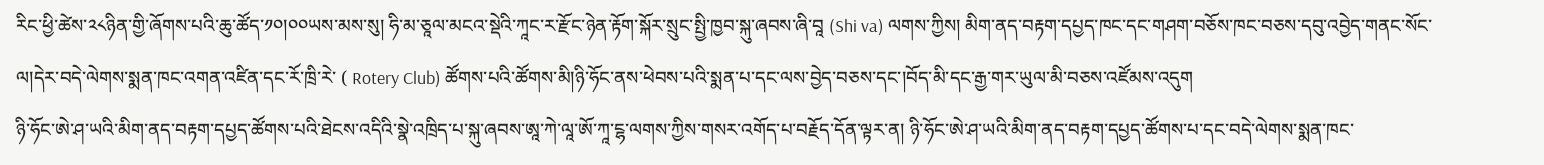རིང་ཕྱི་ཚེས་༢༨ཉིན་གྱི་ཞོགས་པའི་ཆུ་ཚོད་༡༠།༠༠ཡས་མས་སུ། ཧི་མ་ཅཱལ་མངའ་སྡེའི་ཀཱང་ར་རྫོང་ཉེན་རྟོག་སྐོར་སྲུང་སྤྱི་ཁྱབ་སྐུ་ཞབས་ཞི་བཱ (Shi va) ལགས་ཀྱིས། མིག་ནད་བརྟག་དཔྱད་ཁང་དང་གཤག་བཅོས་ཁང་བཅས་དབུ་འབྱེད་གནང་སོང་ལ།དེར་བདེ་ལེགས་སྨན་ཁང་འགན་འཛིན་དང་རོ་ཁྲི་རེ་ ( Rotery Club) ཚོགས་པའི་ཚོགས་མི།ཉི་ཧོང་ནས་ཕེབས་པའི་སྨན་པ་དང་ལས་བྱེད་བཅས་དང་།བོད་མི་དང་རྒྱ་གར་ཡུལ་མི་བཅས་འཛོམས་འདུག
ཉི་ཧོང་ཨེ་ཤ་ཡའི་མིག་ནད་བརྟག་དཔྱད་ཚོགས་པའི་ཐེངས་འདིའི་སྣེ་འཁྲིད་པ་སྐུ་ཞབས་ཨཱ་ཀེ་ལཱ་ཨོ་ཀཱ་ངྷ་ལགས་ཀྱིས་གསར་འགོད་པ་བརྗོད་དོན་ལྟར་ན། ཉི་ཧོང་ཨེ་ཤ་ཡའི་མིག་ནད་བརྟག་དཔྱད་ཚོགས་པ་དང་བདེ་ལེགས་སྨན་ཁང་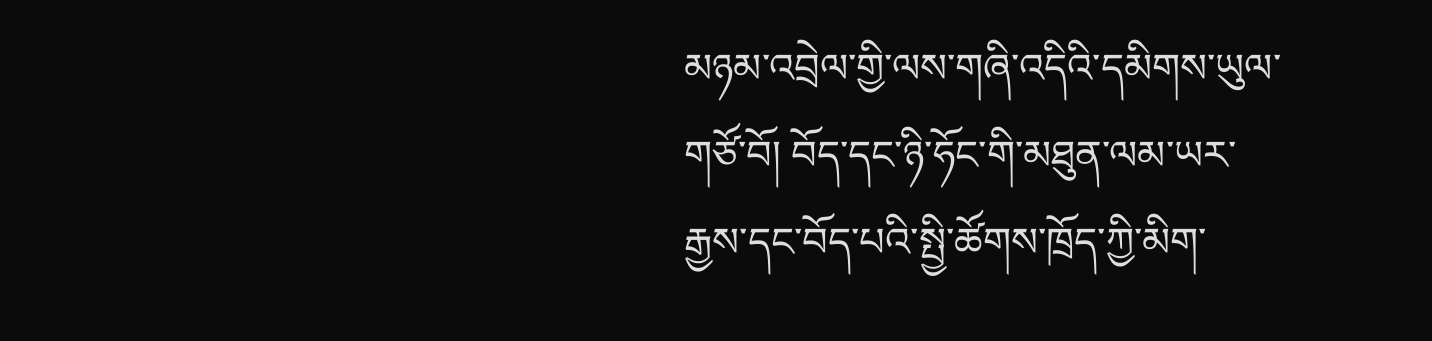མཉམ་འབྲེལ་གྱི་ལས་གཞི་འདིའི་དམིགས་ཡུལ་གཙོ་བོ། བོད་དང་ཉི་ཧོང་གི་མཐུན་ལམ་ཡར་རྒྱས་དང་བོད་པའི་སྤྱི་ཚོགས་ཁྲོད་ཀྱི་མིག་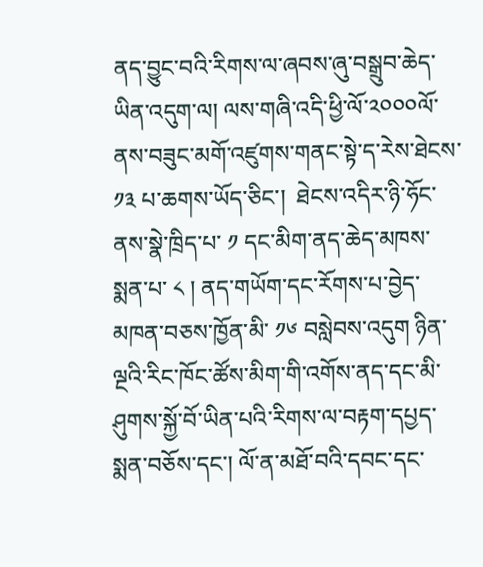ནད་བྱུང་བའི་རིགས་ལ་ཞབས་ཞུ་བསྒྲུབ་ཆེད་ཡིན་འདུག་ལ། ལས་གཞི་འདི་ཕྱི་ལོ་༢༠༠༠ལོ་ནས་བཟུང་མགོ་འཛུགས་གནང་སྟེ་ད་རེས་ཐེངས་ ༡༣ པ་ཆགས་ཡོད་ཅིང་།  ཐེངས་འདིར་ཉི་ཧོང་ནས་སྣེ་ཁྲིད་པ་ ༡ དང་མིག་ནད་ཆེད་མཁས་སྨན་པ་ ༨ ། ནད་གཡོག་དང་རོགས་པ་བྱེད་མཁན་བཅས་ཁྱོན་མི་ ༡༦ བསླེབས་འདུག ཉིན་ལྔའི་རིང་ཁོང་ཚོས་མིག་གི་འགོས་ནད་དང་མི་ཤུགས་སྐྱོ་བོ་ཡིན་པའི་རིགས་ལ་བརྟག་དཔྱད་སྨན་བཅོས་དང་། ལོ་ན་མཐོ་བའི་དབང་དང་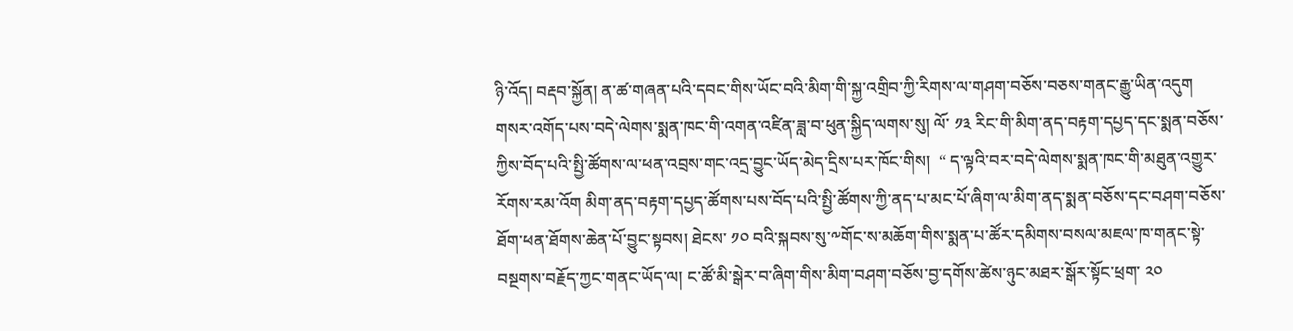ཉི་འོད། བརྡབ་སྐྱོན། ན་ཚ་གཞན་པའི་དབང་གིས་ཡོང་བའི་མིག་གི་སྐྱ་འགྲིབ་ཀྱི་རིགས་ལ་གཤག་བཅོས་བཅས་གནང་རྒྱུ་ཡིན་འདུག
གསར་འགོད་པས་བདེ་ལེགས་སྨན་ཁང་གི་འགན་འཛིན་ཟླ་བ་ཕུན་སྐྱིད་ལགས་སུ། ལོ་ ༡༣ རིང་གི་མིག་ནད་བརྟག་དཔྱད་དང་སྨན་བཅོས་ཀྱིས་བོད་པའི་སྤྱི་ཚོགས་ལ་ཕན་འབྲས་གང་འདྲ་བྱུང་ཡོད་མེད་དྲིས་པར་ཁོང་གིས།  “ ད་ལྟའི་བར་བདེ་ལེགས་སྨན་ཁང་གི་མཐུན་འགྱུར་རོགས་རམ་འོག མིག་ནད་བརྟག་དཔྱད་ཚོགས་པས་བོད་པའི་སྤྱི་ཚོགས་ཀྱི་ནད་པ་མང་པོ་ཞིག་ལ་མིག་ནད་སྨན་བཅོས་དང་བཤག་བཅོས་ཐོག་ཕན་ཐོགས་ཆེན་པོ་བྱུང་སྟབས། ཐེངས་ ༡༠ བའི་སྐབས་སུ་༸གོང་ས་མཆོག་གིས་སྨན་པ་ཚོར་དམིགས་བསལ་མཇལ་ཁ་གནང་སྟེ་བསྔགས་བརྗོད་ཀྱང་གནང་ཡོད་ལ། ང་ཚོ་མི་སྒེར་བ་ཞིག་གིས་མིག་བཤག་བཅོས་བྱ་དགོས་ཚེས་ཉུང་མཐར་སྒོར་སྟོང་ཕྲག་ ༢༠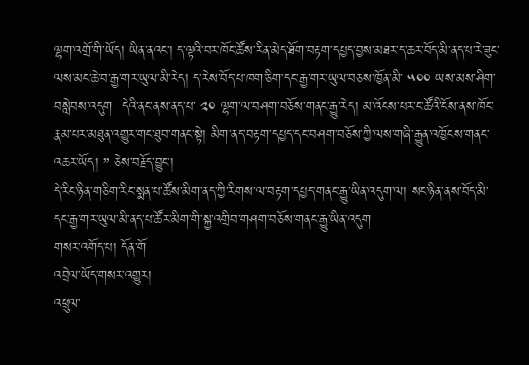ལྷག་འགྲོ་གི་ཡོད། ཡིན་ནའང་། ད་ལྟའི་བར་ཁོང་ཚོས་རིན་མེད་ཐོག་བརྟག་དཔྱད་བྱས་མཐར་ད་ཆར་བོད་མི་ནད་པ་རེ་ཟུང་ལས་མང་ཆེ་བ་རྒྱ་གར་ཡུལ་མི་རེད། ད་རེས་བོད་པ་ཁག་ཅིག་དང་རྒྱ་གར་ཡུལ་བཅས་ཁྱོན་མི་ ༥༠༠ ཡས་མས་ཤིག་བསླེབས་འདུག  དེའི་ནང་ནས་ནད་པ་ ༢༠ ལྷག་ལ་བཤག་བཅོས་གནང་རྒྱུ་རེད། མ་འོངས་པར་ང་ཚོའི་ངོས་ནས་ཁོང་རྣམ་པར་མཐུན་འགྱུར་གང་ཐུབ་གནང་སྟེ། མིག་ནད་བརྟག་དཔྱད་དང་བཤག་བཅོས་ཀྱི་ལས་གཞི་རྒྱུན་འཁྱོངས་གནང་འཆར་ཡོད། ” ཅེས་བརྗོད་བྱུང་།
དེ་རིང་ཉིན་གཅིག་རིང་སྨན་པ་ཚོས་མིག་ནད་ཀྱི་རིགས་ལ་བརྟག་དཔྱད་གནང་རྒྱུ་ཡིན་འདུག་ལ། སང་ཉིན་ནས་བོད་མི་དང་རྒྱ་གར་ཡུལ་མི་ནད་པ་ཚོར་མིག་གི་སྐྱ་འགྲིབ་གཤག་བཅོས་གནང་རྒྱུ་ཡིན་འདུག
གསར་འགོད་པ། དོན་གོ
འབྲེལ་ཡོད་གསར་འགྱུར།
འཕྲུལ་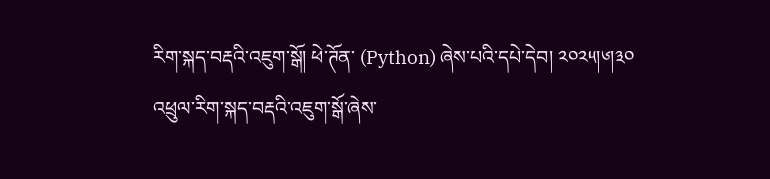རིག་སྐད་བརྡའི་འཇུག་སྒོ། ཕེ་ཊོན་ (Python) ཞེས་པའི་དཔེ་དེབ། ༢༠༢༥།༦།༣༠
འཕྲུལ་རིག་སྐད་བརྡའི་འཇུག་སྒོ་ཞེས་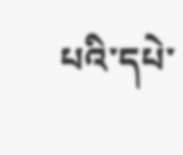པའི་དཔེ་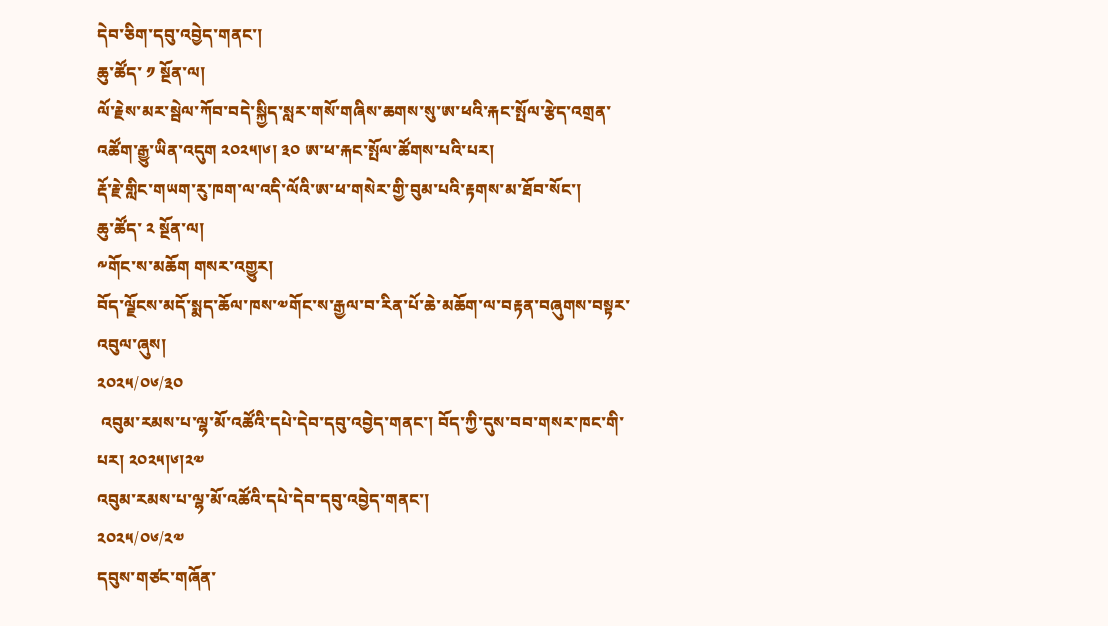དེབ་ཅིག་དབུ་འབྱེད་གནང་།
ཆུ་ཚོད་ ༡ སྔོན་ལ།
ལོ་རྗེས་མར་སྦེལ་ཀོབ་བདེ་སྐྱིད་སླར་གསོ་གཞིས་ཆགས་སུ་ཨ་ཕའི་རྐང་སྤོལ་རྩེད་འགྲན་འཚོག་རྒྱུ་ཡིན་འདུག ༢༠༢༥།༦། ༣༠ ཨ་ཕ་རྐང་སྤོལ་ཚོགས་པའི་པར།
རྡོ་རྗེ་གླིང་གཡག་རུ་ཁག་ལ་འདི་ལོའི་ཨ་ཕ་གསེར་གྱི་བུམ་པའི་རྟགས་མ་ཐོབ་སོང་།
ཆུ་ཚོད་ ༢ སྔོན་ལ།
༸གོང་ས་མཆོག གསར་འགྱུར།
བོད་ལྗོངས་མདོ་སྨད་ཆོལ་ཁས་༧གོང་ས་རྒྱལ་བ་རིན་པོ་ཆེ་མཆོག་ལ་བརྟན་བཞུགས་བསྟར་འབུལ་ཞུས།
༢༠༢༥/༠༦/༣༠
 འབུམ་རམས་པ་ལྷ་མོ་འཚོའི་དཔེ་དེབ་དབུ་འབྱེད་གནང་། བོད་ཀྱི་དུས་བབ་གསར་ཁང་གི་པར། ༢༠༢༥།༦།༢༧
འབུམ་རམས་པ་ལྷ་མོ་འཚོའི་དཔེ་དེབ་དབུ་འབྱེད་གནང་།
༢༠༢༥/༠༦/༢༧
དབུས་གཙང་གཞོན་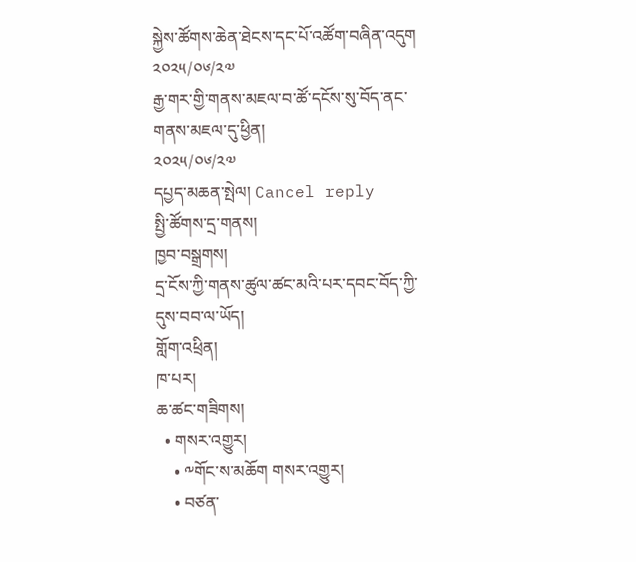སྐྱེས་ཚོགས་ཆེན་ཐེངས་དང་པོ་འཚོག་བཞིན་འདུག
༢༠༢༥/༠༦/༢༧
རྒྱ་གར་གྱི་གནས་མཇལ་བ་ཚོ་དངོས་སུ་བོད་ནང་གནས་མཇལ་དུ་ཕྱིན།
༢༠༢༥/༠༦/༢༧
དཔྱད་མཆན་སྤེལ། Cancel reply
སྤྱི་ཚོགས་དྲ་གནས།
ཁྱབ་བསྒྲགས།
དྲ་ངོས་ཀྱི་གནས་ཚུལ་ཚང་མའི་པར་དབང་བོད་ཀྱི་དུས་བབ་ལ་ཡོད།
གློག་འཕྲིན།
ཁ་པར།
ཆ་ཚང་གཟིགས།
  • གསར་འགྱུར།
    • ༸གོང་ས་མཆོག གསར་འགྱུར།
    • བཙན་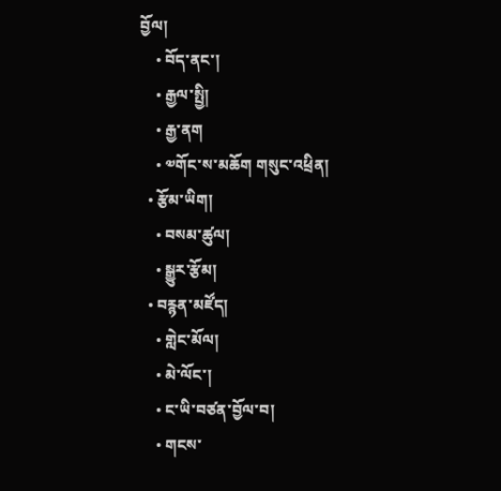བྱོལ།
    • བོད་ནང་།
    • རྒྱལ་སྤྱི།
    • རྒྱ་ནག
    • ༧གོང་ས་མཆོག གསུང་འཕྲིན།
  • རྩོམ་ཡིག།
    • བསམ་ཚུལ།
    • སྒྱུར་རྩོམ།
  • བརྙན་མཛོད།
    • གླེང་མོལ།
    • མེ་ལོང་།
    • ང་ཡི་བཙན་བྱོལ་བ།
    • གངས་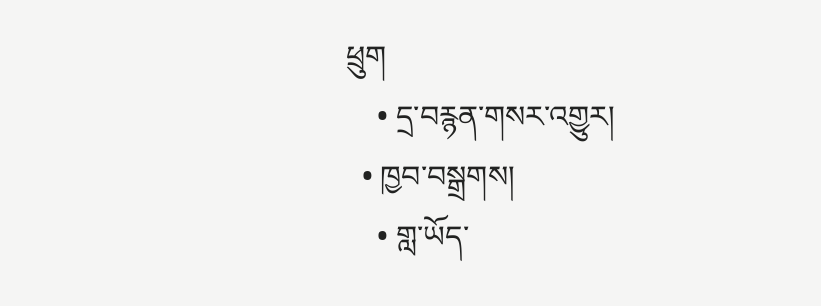ཕྲུག
    • དྲ་བརྙན་གསར་འགྱུར།
  • ཁྱབ་བསྒྲགས།
    • གླ་ཡོད་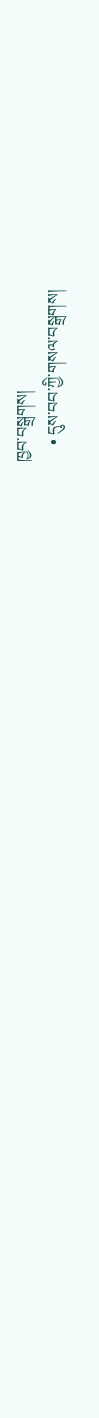ཁྱབ་བསྒྲགས།
    • དུས་བབ་ཀྱི་གསལ་བསྒྲགས།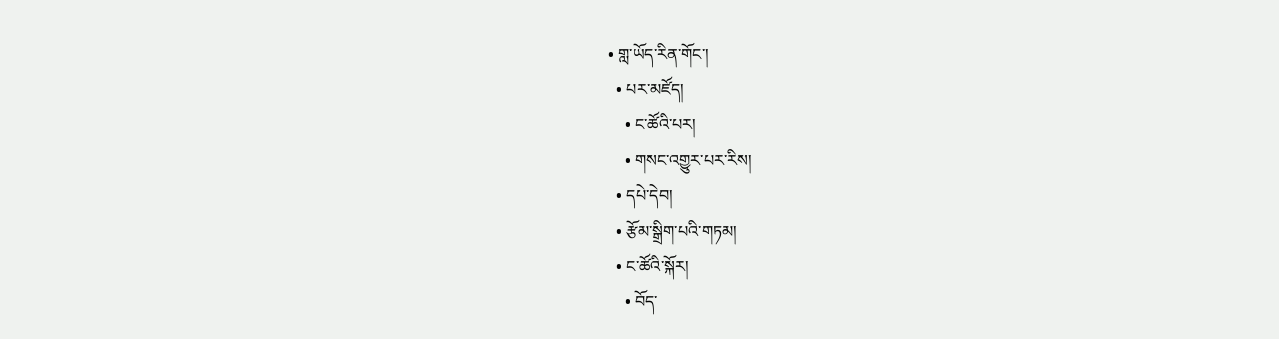• གླ་ཡོད་རིན་གོང་།
  • པར་མཛོད།
    • ང་ཚོའི་པར།
    • གསང་འགྱུར་པར་རིས།
  • དཔེ་དེབ།
  • རྩོམ་སྒྲིག་པའི་གཏམ།
  • ང་ཚོའི་སྐོར།
    • བོད་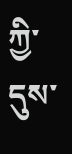ཀྱི་དུས་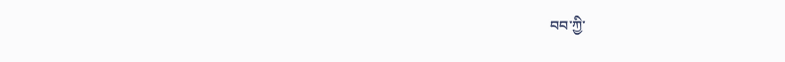བབ་ཀྱི་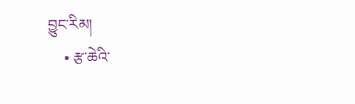བྱུང་རིམ།
    • རྩ་ཆེའི་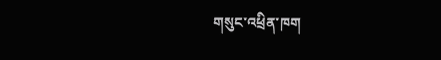གསུང་འཕྲིན་ཁག